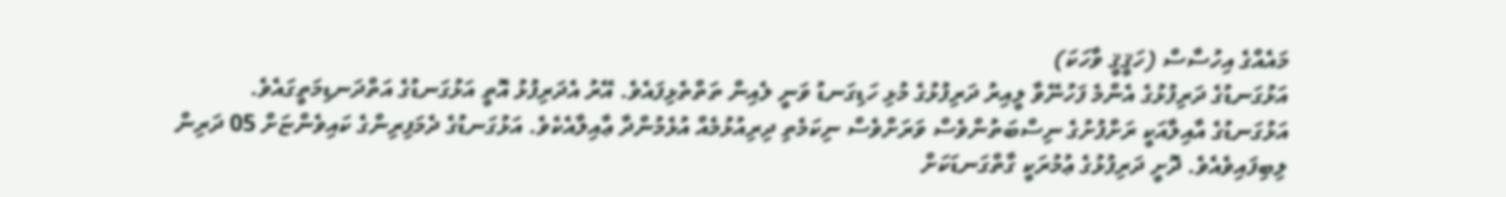މައެއްގެ އިހުސާސް (ހަޤީޤީ ވާހަކަ)
އަޅުގަނޑުގެ ދަރިފުޅުގެ އެންމެ ފަހުނޭވާ ލީއިރު ދަރިފުޅުގެ މުޅި ހަޑިގަނޑު ވަނީ ލެއިން ތަތްތެޅިފައެވެ. އޭރު އެދަރިފުޅު އޮތީ އަޅުގަނޑުގެ އަތްދަނޑިމަތީގައެވެ.
އަޅުގަނޑުގެ އާއިލާއަކީ ރަށްފުށުގެ ނިސްބަތުންވެސް ވަރަށްވެސް ނިކަމެތި ދިރިއުޅުމެއް އުޅެމުންދާ ޢާއިލާއެކެވެ. އަޅުގަނޑުގެ ދެމަފިރިންގެ ކައިވެންޏަށް 05 ދަރިން ލިބިފައިވެއެވެ. ދޮށީ ދަރިފުޅުގެ ޢުމުރަކީ ގާތްގަނޑަކަށް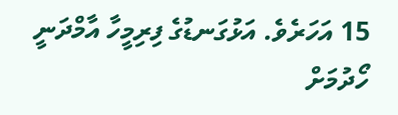15 އަހަރެވެ. އަޅުގަނޑުގެ ފިރިމީހާ އާމްދަނީ ހޯދުމަށް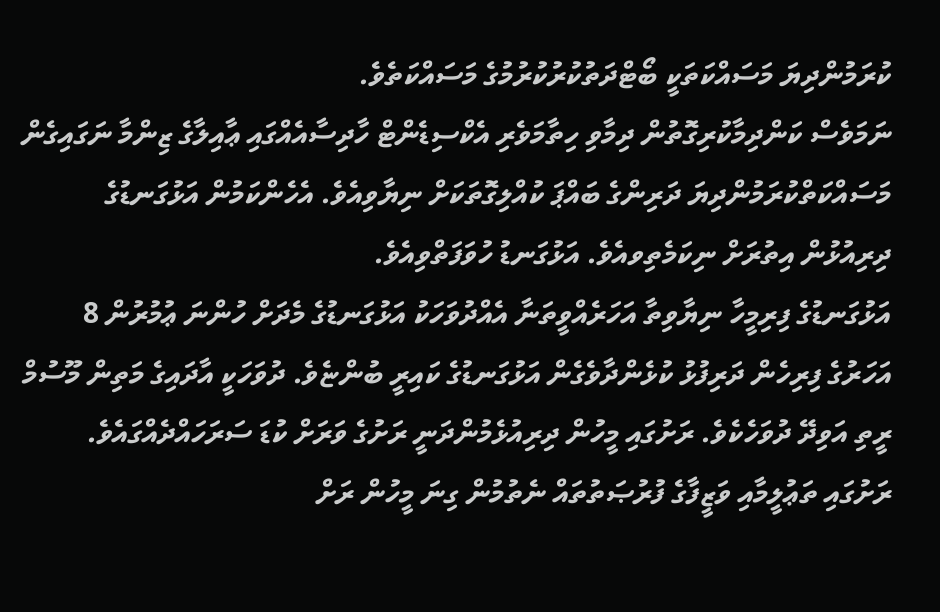ކުރަމުންދިޔަ މަސައްކަތަކީ ބޯޓްދަތުކުރުކުރުމުގެ މަސައްކަތެވެ.
ނަމަވެސް ކަންދިމާކުރިގޮތުން ދިމާވި ހިތާމަވެރި އެކްސިޑެންޓް ހާދިސާއެއްގައި ޢާއިލާގެ ޒިންމާ ނަގައިގެން މަސައްކަތްކުރަމުންދިޔަ ދަރިންގެ ބައްޕަ ކުއްލިގޮތަކަށް ނިޔާވިއެވެ. އެހެންކަމުން އަޅުގަނޑުގެ ދިރިއުޅުން އިތުރަށް ނިކަމެތިވއެވެ. އަޅުގަނޑު ހުވަފަތްވިއެވެ.
އަޅުގަނޑުގެ ފިރިމީހާ ނިޔާވިތާ އަހަރެއްވީތަނާ އެއްދުވަހަކު އަޅުގަނޑުގެ މެދަށް ހުންނަ ޢުމުރުން 8 އަހަރުގެ ފިރިހެން ދަރިފުޅު ކުޅެންދާވެގެން އަޅުގަނޑުގެ ކައިރީ ބުންޏެވެ. ދުވަހަކީ އާދައިގެ މަތިން މޫސުމް ރީތި އަވިދޭ ދުވަހެކެވެ. ރަށުގައި މީހުން ދިރިއުޅެމުންދަނީ ރަށުގެ ވަރަށް ކުޑަ ސަރަހައްދެއްގައެވެ. ރަށުގައި ތަޢުލީމާއި ވަޒީފާގެ ފުރުޞަތުތައް ނެތުމުން ގިނަ މީހުން ރަށް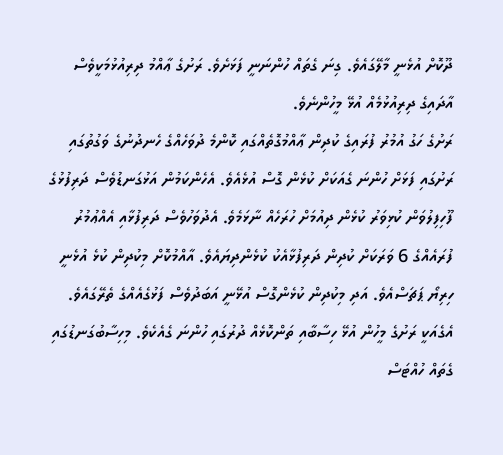ދޫކޮށް އުޅެނީ މާލޭގައެވެ. ގިނަ ގެތައް ހުންނަނީ ފަޅަށެވެ. ރަށުގެ ޢާއްމު ދިރިއުޅުމަކީވެސް އާދައިގެ ދިރިއުޅުމެއް އުޅޭ މީހުންނެވެ.
ރަށުގެ ހަގު އުމުރު ފުރައިގެ ކުދިން ޢާއްމުގޮތެއްގައި ކޮންމެ ދުވަހެއްގެ ހެނދުނުގެ ވަގުތުގައި ރަށުގައި ފަޅަށް ހުންނަ ގެއަކަށް ކުޅެން ގޮސް އުޅެއެވެ. އެހެންކަމުން އަޅުގަނޑުވެސް ދަރިފުޅުގެ ފޫހިފިލުވަން ކުޅިވަރު ކުޅެން ދިއުމަށް ހުރަހެއް ނާޅަމެވެ. އެދުވަހުވެސް ދަރިފުޅާއި އެއްޢުމުރު ފުރައެއްގެ 6 ވަރަކަށް ކުދިން ދަރިފުޅާއެކު ކުޅެންދިޔައެވެ. އާއްމުކޮށް މިކުދިން ކުޅެ އުޅެނީ ހިރިޔޯ ޕަޗަސްއެވެ. އަދި މިކުދިން ކުޅެންގޮސް އުޅޭނީ އަބަދުވެސް ފަޅުގެއެއްގެ ތެރޭގައެވެ.
އެގެއަކީ ރަށުގެ މީހުން އުޅޭ ހިސާބާއި ތަންކޮޅެއް ދުރުގައި ހުންނަ ގެއެކެވެ. މިހިސާބުގަނޑުގައި ގެތައް ހުއްޓަސް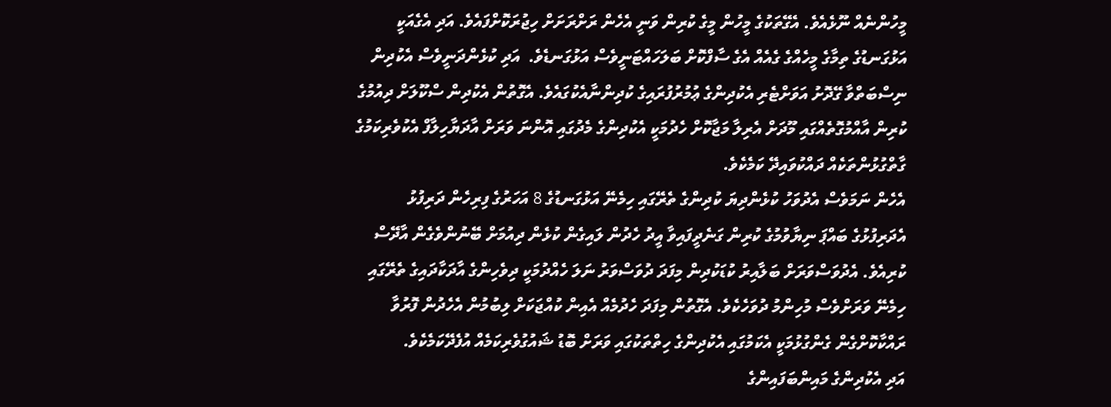މީހުންނެއް ނޫޅެއެވެ. އެގޭތަކުގެ މީހުން މީގެ ކުރިން ވަނީ އެހެން ރަށްރަށަށް ހިޖުރަކޮށްފައެވެ. އަދި އެގެއަކީ އަޅުގަނޑުގެ ތިމާގެ މީހެއްގެ ގެއެއް އެގެ ސާފްކޮށް ބަލަހައްޓަނީވެސް އަޅުގަނޑެވެ.  އަދި ކުޅެންދަނީވެސް އެކުދިން ނިސްބަތްވާ ގޭދޮށު އަވަށްޓެރި އެކުދިންގެ ޢުމުރުފުރައިގެ ކުދިންނާއެކުގައެވެ. އެގޮތުން އެކުދިން ސްކޫލަށް ދިއުމުގެ ކުރިން އާއްމުގޮތެއްގައި މޫދަށް އެރިލާ މަޖާކޮށް ހެދުމަކީ އެކުދިންގެ މެދުގައި އޮންނަ ވަރަށް އާދަޔާހިލާފް އެކުވެރިކަމުގެ ގާތްގުޅުންތަކެއް ދައްކުވައިދޭ ކަމެކެވެ.
އެހެން ނަމަވެސް އެދުވަހު ކުޅެންދިޔަ ކުދިންގެ ތެރޭގައި ހިމެނޭ އަޅުގަނޑުގެ 8 އަހަރުގެ ފިރިހެން ދަރިފުޅު އެދަރިފުޅުގެ ބައްޕަ ނިޔާވުމުގެ ކުރިން ގަނެދީފައިވާ އީދު ހެދުން ލައިގެން ކުޅެން ދިއުމަށް ބޭނުންވެގެން އާދޭސް ކުރިއެވެ. އެދުވަސްވަރަށް ބަލާއިރު ކުޑަކުދިން މިފަދަ ދުވަސްވަރު ނަލަ ހެއްދުމަކީ ދިވެހިންގެ އާދަކާދައިގެ ތެރޭގައި ހިމެނޭ ވަރަށްވެސް މުހިންމު ދުވަހެކެވެ. އެގޮތުން މިފަދަ ހެދުމެއް އެއިން ކުއްޖަކަށް ލިބުމުން އެހެދުން ފޮރުވާ ރައްކާކޮށްގެން ގެންގުޅުމަކީ އެކަމުގައި އެކުދިންގެ ހިތްތަކުގައި ވަރަށް ބޮޑު ޝައުގުވެރިކަމެއް އުފެދޭކަމެކެވެ.
އަދި އެކުދިންގެ މައިންބަފައިންގެ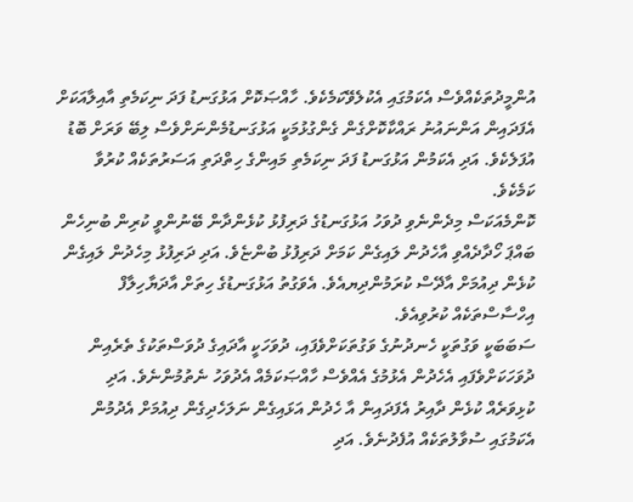އުންމީދުތަކެއްވެސް އެކަމުގައި އެކުލެވޭކަމެކެވެ. ހާއްޞަކޮށް އަޅުގަނޑު ފަދަ ނިކަމެތި އާއިލާއަކަށް އެފަދައިން އަންނައުނު ރައްކާކޮށްގެން ގެންގުޅުމަކީ އަޅުގަނޑުމެންނަށްވެސް ލިބޭ ވަރަށް ބޮޑު އުފަލެކެވެ. އަދި އެކަމުން އަޅުގަނޑު ފަދަ ނިކަމެތި މައިންގެ ހިތްދަތި އަސަރުތަކެއް ކުރުވާ ކަމެކެވެ.
ކޮންމެއަކަސް މިދެންނެވި ދުވަހު އަޅުގަނޑުގެ ދަރިފުޅު ކުޅެންދާން ބޭނުންވީ ކުރިން ބުނިހެން ބައްޕަ ހޯދާދެއްވި އާހެދުން ލައިގެން ކަމަށް ދަރިފުޅު ބުންޏެވެ. އަދި ދަރިފުޅު މިހެދުން ލައިގެން ކުޅެން ދިއުމަށް އާދޭސް ކުރަމުންދިޔއެވެ. އެވަގުތު އަޅުގަނޑުގެ ހިތަށް އާދަޔާހިލާފް އިހްސާސްތަކެއް ކުރުވިއެވެ.
ސަބަބަކީ ވަގުތަކީ ހެނދުނުގެ ވަގުތަކަށްވެފައި، ދުވަހަކީ އާދައިގެ ދުވަސްތަކުގެ ތެރެއިން ދުވަހަކަށްވެފައި އެހެދުން އެޅުމުގެ އެއްވެސް ހާއްޞަކަމެއް އެދުވަހު ނެތުމުންނެވެ. އަދި ކުޅިވަރެއް ކުޅެން ދާއިރު އެފަދައިން އާ ހެދުން އަޅައިގެން ނަލަހެދިގެން ދިއުމަށް އެދުމުން އެކަމުގައި ސުވާލުތަކެއް އުފެދުނެވެ. އަދި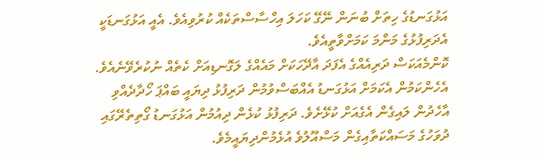އަޅުގަނޑުގެ ހިތަށް ބުނަން ނޭގޭ ކަހަލަ އިހްސާސްތަކެއް ކުރުވިއެވެ. އެއީ އަޅުގަނޑަކީ އެދަރިފުޅުގެ މަންމަ ކަމަށްވާތީއެވެ.
ކޮންމެއަކަސް ދަރިއެއްގެ އެފަދަ އާދޭހަކަށް މައެއްގެ ލަގޮނޑިއަށް ކެތެއް ނުކުރެވޭނެއެވެ. އެހެންކަމުން އެކަމަށް އަޅުގަނޑު އެއްބަސްވުމުން ދަރިފުޅު ދިޔައީ ބައްޕަ ހޯދާދެއްވި އާހެދުން ލައިގެން އެގެއަށް ކުޅޭށެވެ. ދަރިފުޅު ކުޅެން ދިއުމުން އަޅުގަނޑު ގޯތިތެރޭގައި ދުވަހުގެ މަސައްކަތާއިގެން މަސްއޫލުވެ އުޅެމުންދިޔައީމެވެ.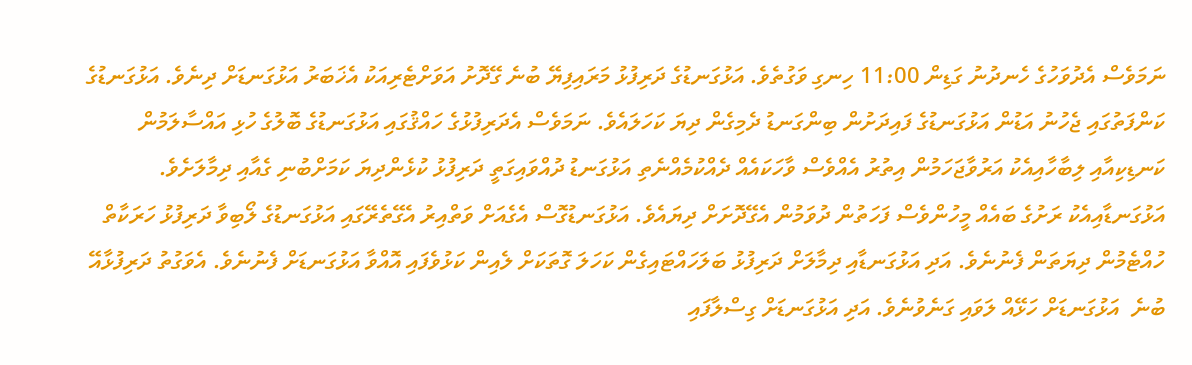ނަމަވެސް އެދުވަހުގެ ހެނދުނު ގަޑިން 11:00 ހިނގި ވަގުތެވެ. އަޅުގަނޑުގެ ދަރިފުޅު މަރައިފިޔޭ ބުނެ ގޭދޮށު އަވަށްޓެރިއަކު އެޚަބަރު އަޅުގަނޑަށް ދިނެވެ. އަޅުގަނޑުގެ ކަންފަތުގައި ޖެހުނު އަޑުން އަޅުގަނޑުގެ ފައިދަށުން ބިންގަނޑު ދެމިގެން ދިޔަ ކަހަލައެވެ. ނަމަވެސް އެދަރިފުޅުގެ ހައްޤުގައި އަޅުގަނޑުގެ ބޮލުގެ ހުޅި އައްސާލަމުން ކަނޑިކިއާއި ލިބާހާއިއެކު އަރުވާޖަހަމުން އިތުރު އެއްވެސް ވާހަކައެއް ދެއްކުމެއްނެތި އަޅުގަނޑު ދުއްވައިގަތީ ދަރިފުޅު ކުޅެންދިޔަ ކަމަށްބުނި ގެއާއި ދިމާލަށެވެ.
އަޅުގަނޑާއިއެކު ރަށުގެ ބައެއް މީހުންވެސް ފަހަތުން ދުވަމުން އެގޭދޮށަށް ދިޔައެވެ. އަޅުގަނޑުގޮސް އެގެއަށް ވަތްއިރު އެގޭތެރޭގައި އަޅުގަނޑުގެ ލޯބިވާ ދަރިފުޅު ހަރަކާތް ހުއްޓެމުން ދިޔަތަން ފެނުނެވެ. އަދި އަޅުގަނޑާއި ދިމާލަށް ދަރިފުޅު ބަލަހައްޓައިގެން ކަހަލަ ގޮތަކަށް ލެއިން ކަޅުވެފައި އޮއްވާ އަޅުގަނޑަށް ފެނުނެވެ. އެވަގުތު ދަރިފުޅާއޭ ބުނެ  އަޅުގަނޑަށް ހަޅޭއް ލަވައި ގަނެވުނެވެ. އަދި އަޅުގަނޑަށް ގިސްލާފައި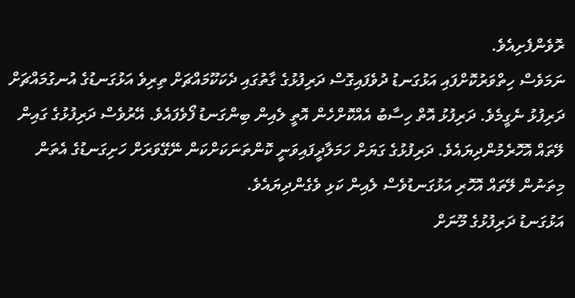ރޮވެންފެށިއެވެ.
ނަމަވެސް ހިތްވަރުކޮށްފައި އަޅުގަނޑު ދުވެފައިގޮސް ދަރިފުޅުގެ ގާތުގައި ދެކަކޫމައްޗަށް ތިރިވެ އަޅުގަނޑުގެ އުނގުމައްޗަށް ދަރިފުޅު ނެގީމެވެ. ދަރިފުޅު އޮތް ހިސާބު އެއްކޮށްހެން އޮތީ ލެއިން ބިންގަނޑު ފޯވެފައެވެ. އޭރުވެސް ދަރިފުޅުގެ ގައިން ލޭތައް އޮހޮރެމުންދިޔައެވެ. ދަރިފުޅުގެ ގަޔަށް ހަމަލާދީފައިވަނީ ކޮންތަނަކަށްކަން ނޭގޭވަރަށް ހަށިގަނޑުގެ އެތަން މިތަނުން ލޭތައް އޮހޮރި އަޅުގަނޑުވެސް ލެއިން ކަޅި ވެގެންދިޔައެވެ.
އަޅުގަނޑު ދަރިފުޅުގެ މޫނަށް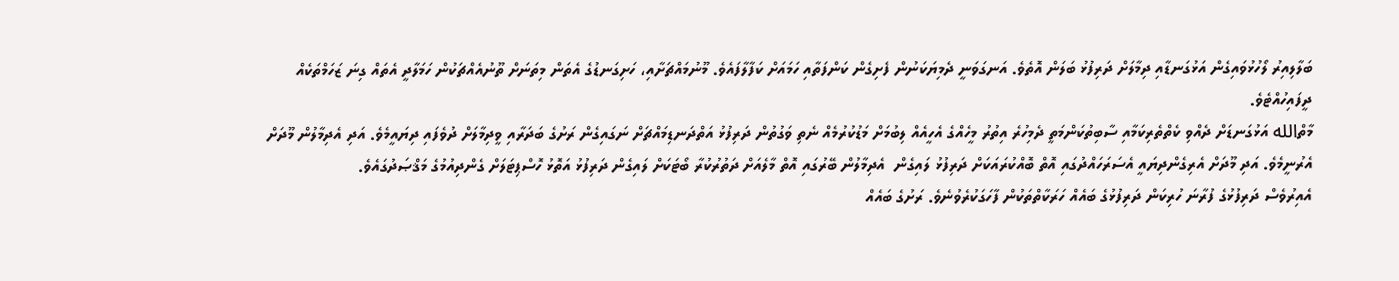ބަލާލިއިރު ލޯހުޅުވައިގެން އަޅުގަނޑާއި ދިމާލަށް ދަރިފުޅު ބަލަން އޮތެވެ. އަނގަވަނީ ދެމިޔަކަނުން ފެށިގެން ކަންފަތާއި ހަމައަށް ކަފާލާފައެވެ. މޫނުމައްޗަށާއި، ހަށިގަނޑުގެ އެތަން މިތަނަށް ތޫނުއެއްޗަކުން ހަމަލާދީ އެތައް ގިނަ ޒަހަމްތަކެއް ދީފައިހުއްޓެވެ.
މާތްالله އަޅުގަނޑަށް ދެއްވި ކެތްތެރިކަމާއި ސާބިތުކަންމަތީ ދެމިހުރެ އިތުރު މީހެއްގެ އެހީއެއް ލިބުމަށް މަޑުކުރުމެއް ނެތި ވަގުތުން ދަރިފުޅު އަތްދަނޑިމައްޗަށް ނަގައިގެން ރަށުގެ ބަދަރާއި ވީދިމާލަށް ދުވެފައި ދިޔައީމެވެ. އަދި އެދިމާލުން މޫދަށް އެރުނީމެވެ. އަދި މޫދަށް އެރިގެންދިޔައީ އެސަރަހައްދުގައި އޮތް ބޮއްކުރައަކަށް ދަރިފުޅު ލައިގެން  އެދިމާލުން ބޭރުގައި އޮތް މާލެއަށް ދަތުރުކުރާ ބޯޓަކަށް ލައިގެން ދަރިފުޅު އަތޮޅު ހޮސްޕިޓަލަށް ގެންދިއުމުގެ މަޤްޞަދުގައެވެ.
އެއިރުވެސް ދަރިފުޅުގެ ފުރާނަ ހުރިކަން ދަރިފުޅުގެ ބައެއް ހަރަކާތްތަކުން ފާހަގަކުރެވުނެވެ. ރަށުގެ ބައެއް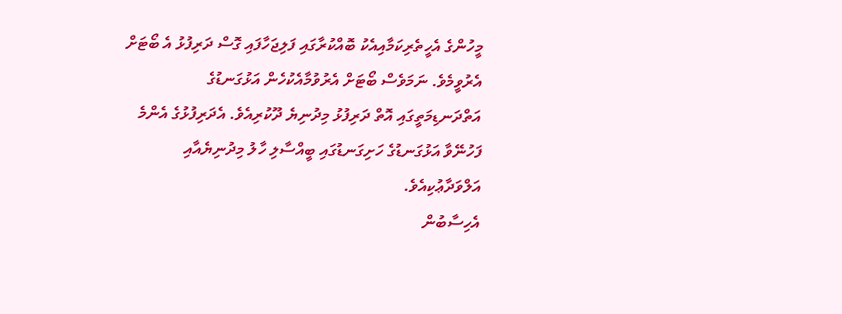މީހުންގެ އެހީތެރިކަމާއިއެކު ބޮއްކުރާގައި ފަލިޖަހާފައި ގޮސް ދަރިފުޅު އެ ބޯޓަށް އެރުވީމެވެ. ނަމަވެސް ބޯޓަށް އެރުވުމާއެކުހެން އަޅުގަނޑުގެ އަތްދަނޑިމަތީގައި އޮތް ދަރިފުޅު މިދުނިޔެ ދޫކުރިއެވެ. އެދަރިފުޅުގެ އެންމެ ފަހުނޭވާ އަޅުގަނޑުގެ ހަށިގަނޑުގައި ބީއްސާލި ހާލު މިދުނިޔެއާއި އަލްވަދާޢުކިއެވެ.
އެހިސާބުން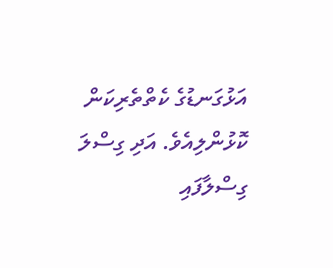އަޅުގަނޑުގެ ކެތްތެރިކަން ކޮޅުންލިއެވެ. އަދި ގިސްލަ ގިސްލާފައި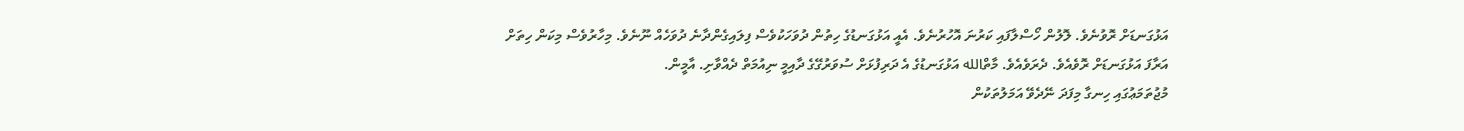އަޅުގަނޑަށް ރޮވުނެވެ. ލޮލުން ހޯސްލާފައި ކަރުނަ އޮހުރުނެވެ. އެއީ އަޅުގަނޑުގެ ހިތުން ދުވަހަކުވެސް ފިލައިގެންދާނެ ދުވަހެއް ނޫނެވެ. މިހާރުވެސް މިކަން ހިތަށް އަރާފަ އަޅުގަނޑަށް ރޮވެއެވެ. ދެރަވެއެވެ. މާތްالله އަޅުގަނޑުގެ އެ ދަރިފުޅަށް ސުވަރުގޭގެ ދާއިމީ ނިއުމަތް ދެއްވާށި. އާމީން.
މުޖުތަމަޢުގައި ހިނގާ މިފަދަ ނޭދެވޭ އަމަލުތަކުން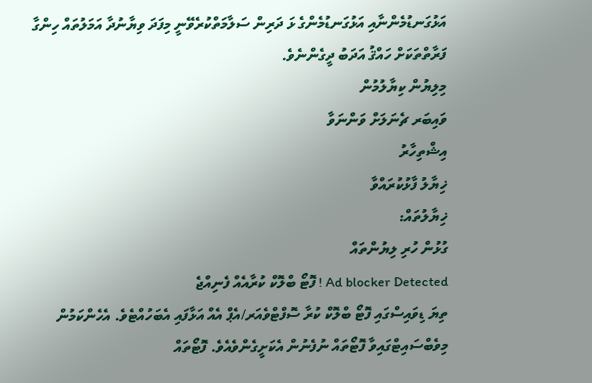އަޅުގަނޑުމެންނާއި އަޅުގަނޑުމެންގެ ޅަ ދަރިން ސަލާމަތްކުރެވޭނީ މިފަދަ ވިޔާނުދާ އަމަލުތައް ހިންގާ ފަރާތްތަކަށް ހައްޤު އަދަބު ދީގެންނެވެ.
މިލިޔުން ކިޔާލުމުން
ވައިބަރ ޗެނަލަށް ވަންނަވާ
އިޝްތިހާރު
ޚިޔާލު ފާޅުކުރައްވާ
ޚިޔާލުތައް:
ގުޅުން ހުރި ލިޔުންތައް
Ad blocker Detected ! ފޮޓޯ ބްލޮކް ކުރާއެއް ފެނިއްޖެ
ތިޔަ ޑިވައިސްގައި ފޮޓޯ ބްލޮކް ކުރާ ސޮފްޓްވެއަރ/އެޕް އެއް އަޅާފައި އެބަހުއްޓެވެ. އެހެންކަމުން މިވެބްސައިޓްގައިވާ ފޮޓޯތައް ނުފެނުން އެކަށީގެންވެއެވެ. ފޮޓޯތައް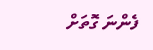ފެންނަ ގޮތަށް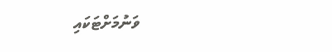ވަނުމަށްޓަކައި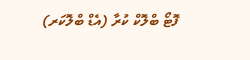ފޮޓޯ ބްލޮކް ކުރާ (އެޑް ބްލޮކަރ)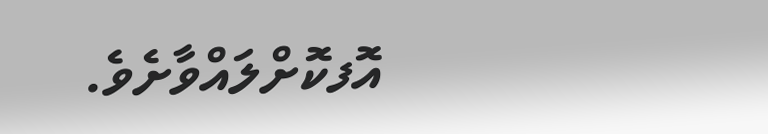އޮފކޮށްލައްވާށެވެ.